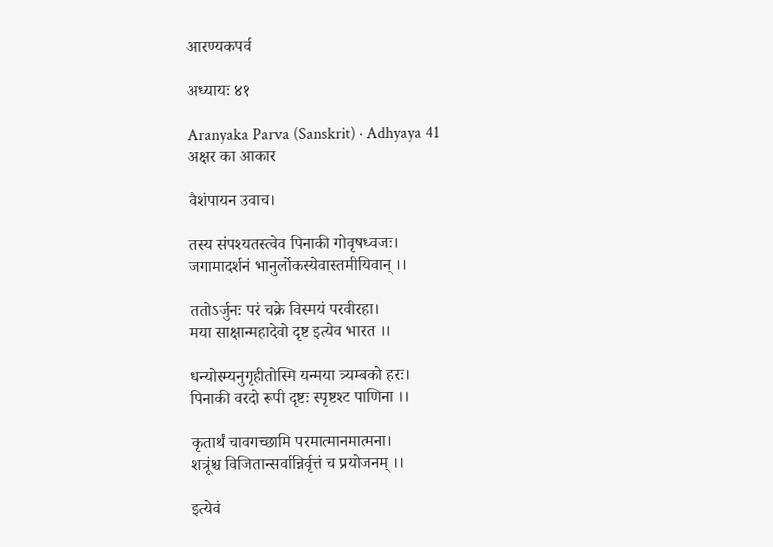आरण्यकपर्व

अध्यायः ४१

Aranyaka Parva (Sanskrit) · Adhyaya 41
अक्षर का आकार

वैशंपायन उवाच।

तस्य संपश्यतस्त्वेव पिनाकी गोवृषध्वजः।
जगामादर्शनं भानुर्लोकस्येवास्तमीयिवान् ।।

ततोऽर्जुनः परं चक्रे विस्मयं परवीरहा।
मया साक्षान्महादेवो दृष्ट इत्येव भारत ।।

धन्योस्म्यनुगृहीतोस्मि यन्मया त्र्यम्बको हरः।
पिनाकी वरदो रूपी दृष्टः स्पृष्टश्ट पाणिना ।।

कृतार्थं चावगच्छामि परमात्मानमात्मना।
शत्रूंश्च विजितान्सर्वान्निर्वृत्तं च प्रयोजनम् ।।

इत्येवं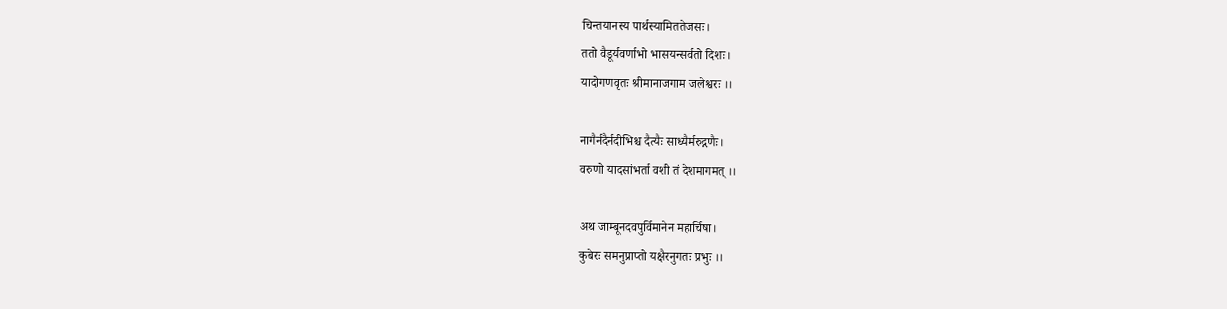चिन्तयानस्य पार्थस्यामिततेजसः।
ततो वैडूर्यवर्णाभो भासयन्सर्वतो दिशः।
यादोगणवृतः श्रीमानाजगाम जलेश्वरः ।।

नागैर्नदैर्नदीभिश्च दैत्यैः साध्यैर्मरुद्गणैः।
वरुणो यादसांभर्ता वशी तं देशमागमत् ।।

अथ जाम्बूनदवपुर्विमानेन महार्चिषा।
कुबेरः समनुप्राप्तो यक्षैरनुगतः प्रभुः ।।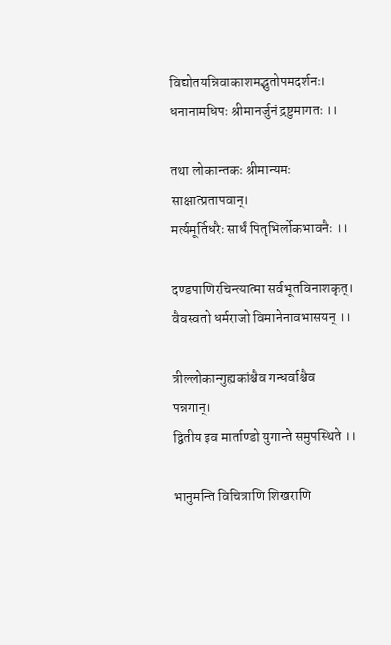विद्योतयन्निवाकाशमद्भुतोपमदर्शनः।
धनानामधिपः श्रीमानर्जुनं द्रष्टुमागतः ।।

तथा लोकान्तकः श्रीमान्यमः साक्षात्प्रतापवान्।
मर्त्यमूर्तिधरैः सार्धं पितृभिर्लोकभावनैः ।।

दण्डपाणिरचिन्त्यात्मा सर्वभूतविनाशकृत्।
वैवस्वतो धर्मराजो विमानेनावभासयन् ।।

त्रील्लोकान्गुह्यकांश्चैव गन्धर्वाश्चैव पन्नगान्।
द्वितीय इव मार्ताण्डो युगान्ते समुपस्थिते ।।

भानुमन्ति विचित्राणि शिखराणि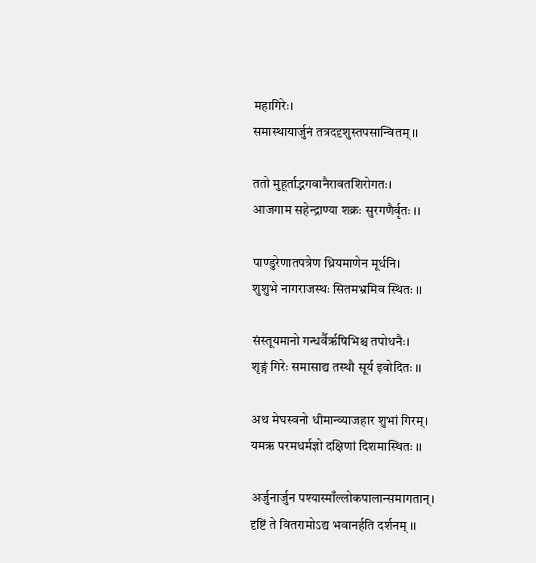महागिरेः।
समास्थायार्जुनं तत्रददृशुस्तपसान्वितम् ।।

ततो मुहूर्ताद्भगवानैरावतशिरोगतः।
आजगाम सहेन्द्राण्या शक्रः सुरगणैर्वृतः ।।

पाण्डुरेणातपत्रेण ध्रियमाणेन मूर्धनि।
शुशुभे नागराजस्थः सितमभ्रमिव स्थितः ।।

संस्तूयमानो गन्धर्वैर्ऋषिभिश्च तपोधनैः।
शृङ्गं गिरेः समासाद्य तस्थौ सूर्य इवोदितः ।।

अथ मेघस्वनो धीमान्व्याजहार शुभां गिरम्।
यमऋ परमधर्मज्ञो दक्षिणां दिशमास्थितः ।।

अर्जुनार्जुन पश्यास्माँल्लोकपालान्समागतान्।
दृष्टिं ते वितरामोऽद्य भवानर्हति दर्शनम् ।।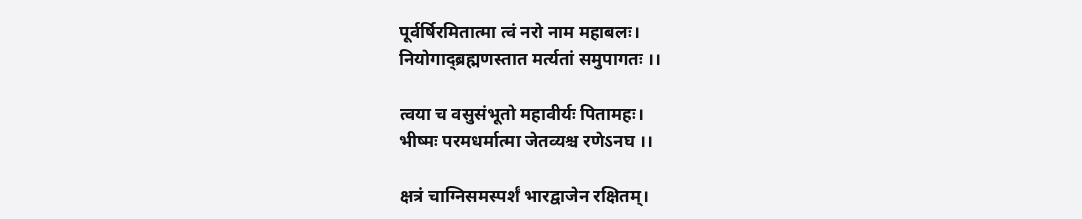पूर्वर्षिरमितात्मा त्वं नरो नाम महाबलः।
नियोगाद्ब्रह्मणस्तात मर्त्यतां समुपागतः ।।

त्वया च वसुसंभूतो महावीर्यः पितामहः।
भीष्मः परमधर्मात्मा जेतव्यश्च रणेऽनघ ।।

क्षत्रं चाग्निसमस्पर्शं भारद्वाजेन रक्षितम्।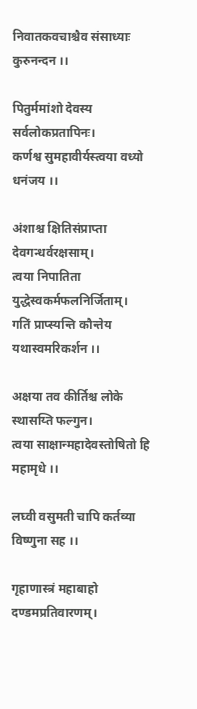निवातकवचाश्चैव संसाध्याः कुरुनन्दन ।।

पितुर्ममांशो देवस्य सर्वलोकप्रतापिनः।
कर्णश्व सुमहावीर्यस्त्वया वध्यो धनंजय ।।

अंशाश्च क्षितिसंप्राप्ता देवगन्धर्वरक्षसाम्।
त्वया निपातिता युद्धेस्वकर्मफलनिर्जिताम्।
गतिं प्राप्स्यन्ति कौन्तेय यथास्वमरिकर्शन ।।

अक्षया तव कीर्तिश्च लोके स्थासय्ति फल्गुन।
त्वया साक्षान्महादेवस्तोषितो हि महामृधे ।।

लघ्वी वसुमती चापि कर्तव्या विष्णुना सह ।।

गृहाणास्त्रं महाबाहो दण्डमप्रतिवारणम्।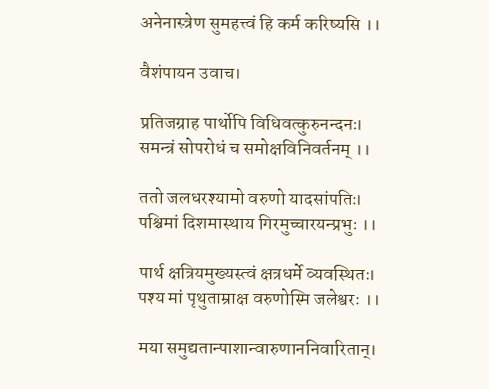अनेनास्त्रेण सुमहत्त्वं हि कर्म करिष्यसि ।।

वैशंपायन उवाच।

प्रतिजग्राह पार्थोपि विधिवत्कुरुनन्दनः।
समन्त्रं सोपरोधं च समोक्षविनिवर्तनम् ।।

ततो जलधरश्यामो वरुणो यादसांपतिः।
पश्चिमां दिशमास्थाय गिरमुच्चारयन्प्रभुः ।।

पार्थ क्षत्रियमुख्यस्त्वं क्षत्रधर्मे व्यवस्थितः।
पश्य मां पृथुताम्राक्ष वरुणोस्मि जलेश्वरः ।।

मया समुद्यतान्पाशान्वारुणाननिवारितान्।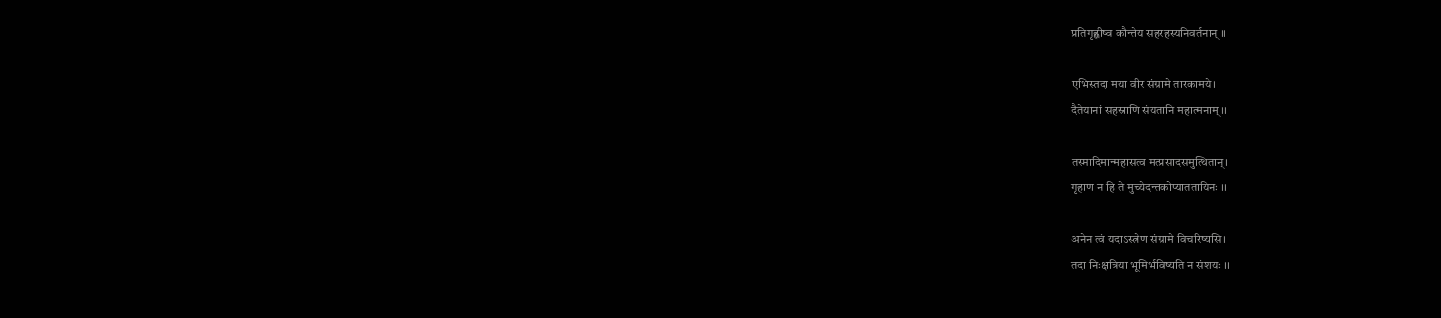प्रतिगृह्णीष्व कौन्तेय सहरहस्यनिवर्तनान् ।।

एभिस्तदा मया वीर संग्रामे तारकामये।
दैतेयानां सहस्राणि संयतानि महात्मनाम् ।।

तस्मादिमान्महासत्व मत्प्रसादसमुत्थितान्।
गृहाण न हि ते मुच्येदन्तकोप्याततायिनः ।।

अनेन त्वं यदाऽस्त्रेण संग्रामे विचरिष्यसि।
तदा निःक्षत्रिया भूमिर्भविष्यति न संशयः ।।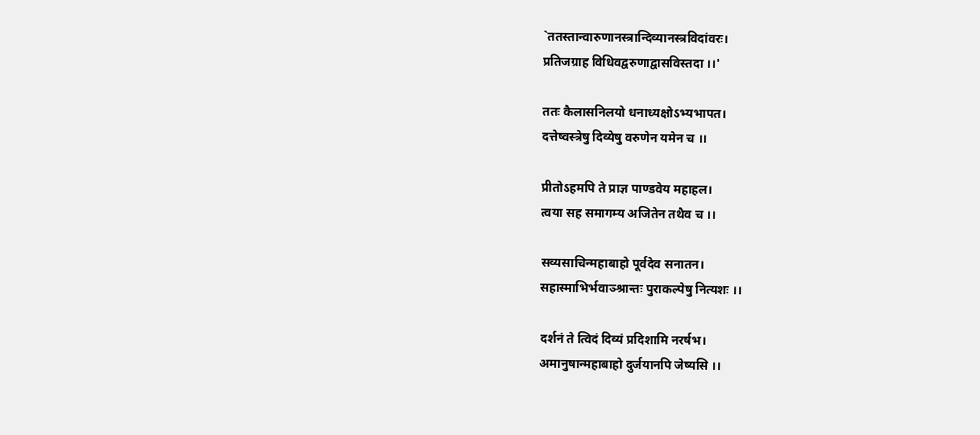`ततस्तान्वारुणानस्त्रान्दिव्यानस्त्रविदांवरः।
प्रतिजग्राह विधिवद्वरुणाद्वासविस्तदा ।।'

ततः कैलासनिलयो धनाध्यक्षोऽभ्यभापत।
दत्तेष्वस्त्रेषु दिव्येषु वरुणेन यमेन च ।।

प्रीतोऽहमपि ते प्राज्ञ पाण्डवेय महाहल।
त्वया सह समागम्य अजितेन तथैव च ।।

सव्यसाचिन्महाबाहो पूर्वदेव सनातन।
सहास्माभिर्भवाञ्श्रान्तः पुराकल्पेषु नित्यशः ।।

दर्शनं ते त्विदं दिव्यं प्रदिशामि नरर्षभ।
अमानुषान्महाबाहो दुर्जयानपि जेष्यसि ।।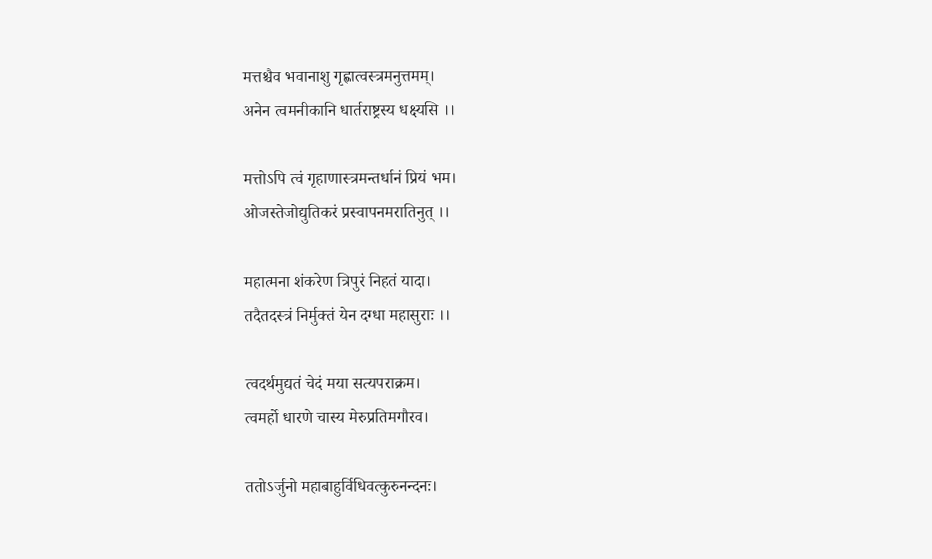मत्तश्चैव भवानाशु गृह्णात्वस्त्रमनुत्तमम्।
अनेन त्वमनीकानि धार्तराष्ट्रस्य धक्ष्यसि ।।

मत्तोऽपि त्वं गृहाणास्त्रमन्तर्धानं प्रियं भम।
ओजस्तेजोद्युतिकरं प्रस्वापनमरातिनुत् ।।

महात्मना शंकरेण त्रिपुरं निहतं यादा।
तदैतदस्त्रं निर्मुक्तं येन दग्धा महासुराः ।।

त्वदर्थमुद्यतं चेदं मया सत्यपराक्रम।
त्वमर्हो धारणे चास्य मेरुप्रतिमगौरव।

ततोऽर्जुनो महाबाहुर्विधिवत्कुरुनन्दनः।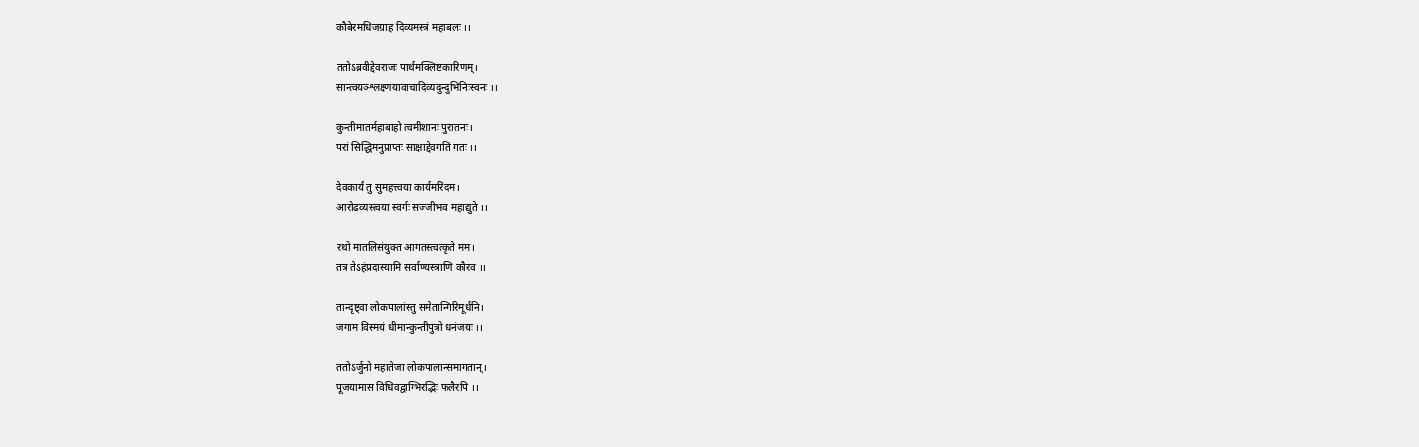कौबेरमधिजग्राह दिव्यमस्त्रं महाबलः ।।

ततोऽब्रवीद्देवराजः पार्थमक्लिष्टकारिणम्।
सान्त्वयञ्श्लक्ष्णयावाचादिव्यदुन्दुभिनिःस्वनः ।।

कुन्तीमातर्महाबाहो त्वमीशानः पुरातनः।
परां सिद्धिमनुप्राप्तः साक्षाद्देवगतिं गतः ।।

देवकार्यं तु सुमहत्त्वया कार्यमरिंदम।
आरोढव्यस्त्वया स्वर्गः सज्जीभव महाद्युते ।।

रथो मातलिसंयुक्त आगतस्त्वत्कृते मम।
तत्र तेऽहंप्रदास्यामि सर्वाण्यस्त्राणि कौरव ।।

तान्दृष्ट्वा लोकपालांस्तु समेतान्गिरिमूर्धनि।
जगाम विस्मयं धीमान्कुन्तीपुत्रो धनंजयः ।।

ततोऽर्जुनो महातेजा लोकपालान्समागतान्।
पूजयामास विधिवद्वाग्भिरद्भिः फलैरपि ।।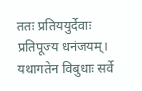ततः प्रतिययुर्देवाः प्रतिपूज्य धनंजयम्।
यथागतेन विबुधाः सर्वे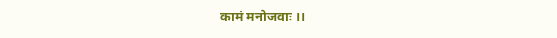कामं मनोजवाः ।।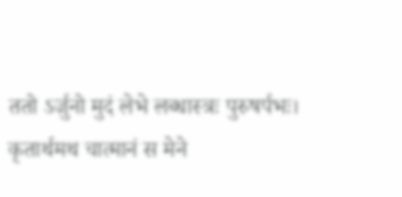ततो ऽर्जुनो मुदं लेभे लब्धास्त्रः पुरुषर्पभः।
कृतार्थमथ चात्मानं स मेने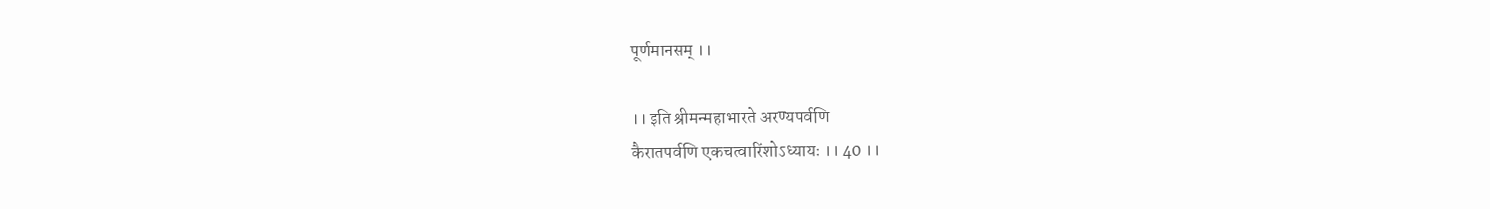पूर्णमानसम् ।।

।। इति श्रीमन्महाभारते अरण्यपर्वणि
कैरातपर्वणि एकचत्वारिंशोऽध्यायः ।। 40 ।।